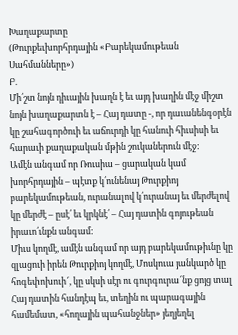Խաղաքարտը
(Թուրքեւխորհրդային «Բարեկամութեան Սահմանները»)
Բ.
Մի՛շտ նոյն դիւային խաղն է եւ այդ խաղին մէջ միշտ նոյն խաղաքարտն է – Հայ դատը -, որ դաւանենգօրէն կը շահագործուի եւ աճուրդի կը հանուի հիւսիսի եւ հարաւի քաղաքական մթին շուկաներուն մէջ:
Ամէն անգամ որ Ռուսիա – ցարական կամ խորհրդային – պէտք կ՛ունենայ Թուրքիոյ բարեկամութեան, ուրանալով կ՛ուրանայ եւ մերժելով կը մերժէ – ըսէ՛ եւ կրկնէ՛ – Հայ դատին գոյութեան իրաւո՛ւնքն անգամ:
Միւս կողմէ, ամէն անգամ որ այդ բարեկամութիւնը կը զլացուի իրեն Թուրքիոյ կողմէ, Մոսկուա յանկարծ կը հոգեփոխուի՜, կը սկսի սէր ու գուրգուրա՜նք ցոյց տալ Հայ դատին հանդէպ եւ, տեղին ու պարագային համեմատ, «հողային պահանջներ» յեղյեղել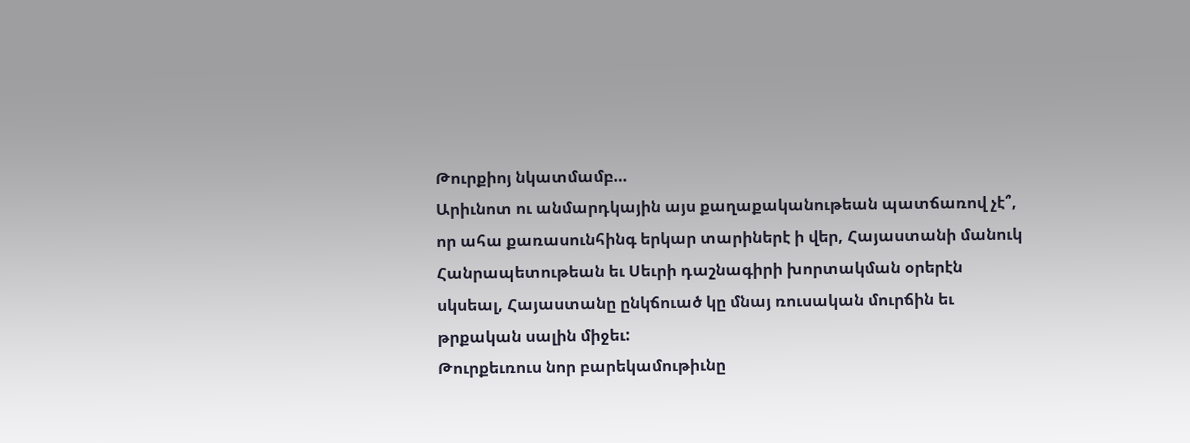Թուրքիոյ նկատմամբ…
Արիւնոտ ու անմարդկային այս քաղաքականութեան պատճառով չէ՞, որ ահա քառասունհինգ երկար տարիներէ ի վեր, Հայաստանի մանուկ Հանրապետութեան եւ Սեւրի դաշնագիրի խորտակման օրերէն սկսեալ, Հայաստանը ընկճուած կը մնայ ռուսական մուրճին եւ թրքական սալին միջեւ:
Թուրքեւռուս նոր բարեկամութիւնը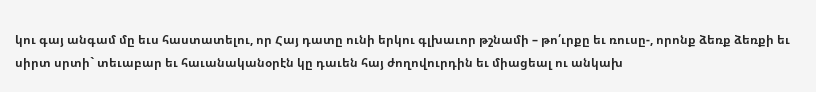կու գայ անգամ մը եւս հաստատելու, որ Հայ դատը ունի երկու գլխաւոր թշնամի – թո՛ւրքը եւ ռուսը-, որոնք ձեռք ձեռքի եւ սիրտ սրտի` տեւաբար եւ հաւանականօրէն կը դաւեն հայ ժողովուրդին եւ միացեալ ու անկախ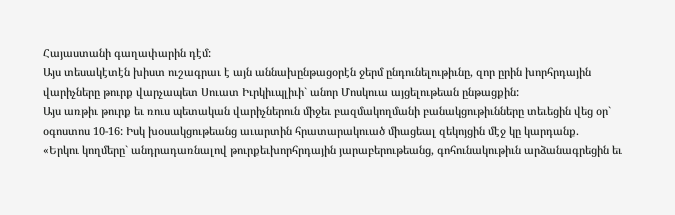Հայաստանի գաղափարին դէմ:
Այս տեսակէտէն խիստ ուշագրաւ է այն աննախընթացօրէն ջերմ ընդունելութիւնը, զոր ըրին խորհրդային վարիչները թուրք վարչապետ Սուատ Իւրկիւպլիւի` անոր Մոսկուա այցելութեան ընթացքին:
Այս առթիւ թուրք եւ ռուս պետական վարիչներուն միջեւ բազմակողմանի բանակցութիւնները տեւեցին վեց օր` օգոստոս 10-16: Իսկ խօսակցութեանց աւարտին հրատարակուած միացեալ զեկոյցին մէջ կը կարդանք.
«Երկու կողմերը` անդրադառնալով թուրքեւխորհրդային յարաբերութեանց, գոհունակութիւն արձանագրեցին եւ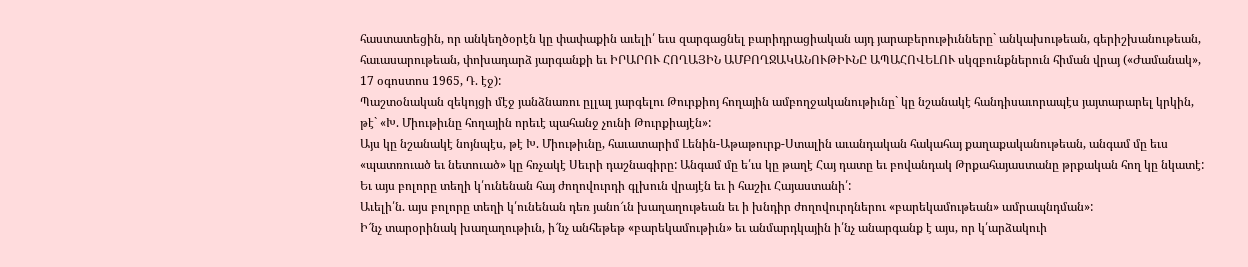հաստատեցին, որ անկեղծօրէն կը փափաքին աւելի՛ եւս զարգացնել բարիդրացիական այդ յարաբերութիւնները` անկախութեան, գերիշխանութեան, հաւասարութեան, փոխադարձ յարգանքի եւ ԻՐԱՐՈՒ ՀՈՂԱՅԻՆ ԱՄԲՈՂՋԱԿԱՆՈՒԹԻՒՆԸ ԱՊԱՀՈՎԵԼՈՒ սկզբունքներուն հիման վրայ («Ժամանակ», 17 օգոստոս 1965, Դ. էջ):
Պաշտօնական զեկոյցի մէջ յանձնառու ըլլալ յարգելու Թուրքիոյ հողային ամբողջականութիւնը` կը նշանակէ հանդիսաւորապէս յայտարարել կրկին, թէ` «Խ. Միութիւնը հողային որեւէ պահանջ չունի Թուրքիայէն»:
Այս կը նշանակէ նոյնպէս, թէ Խ. Միութիւնը, հաւատարիմ Լենին-Աթաթուրք-Ստալին աւանդական հակահայ քաղաքականութեան, անգամ մը եւս «պատռուած եւ նետուած» կը հռչակէ Սեւրի դաշնագիրը: Անգամ մը ե՛ւս կը թաղէ Հայ դատը եւ բովանդակ Թրքահայաստանը թրքական հող կը նկատէ:
Եւ այս բոլորը տեղի կ՛ունենան հայ ժողովուրդի գլխուն վրայէն եւ ի հաշիւ Հայաստանի՛:
Աւելի՛ն. այս բոլորը տեղի կ՛ունենան դեռ յանո՜ւն խաղաղութեան եւ ի խնդիր ժողովուրդներու «բարեկամութեան» ամրապնդման»:
Ի՜նչ տարօրինակ խաղաղութիւն, ի՜նչ անհեթեթ «բարեկամութիւն» եւ անմարդկային ի՛նչ անարգանք է այս, որ կ՛արձակուի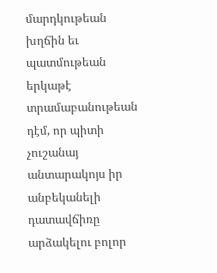մարդկութեան խղճին եւ պատմութեան երկաթէ տրամաբանութեան դէմ, որ պիտի չուշանայ անտարակոյս իր անբեկանելի դատավճիռը արձակելու բոլոր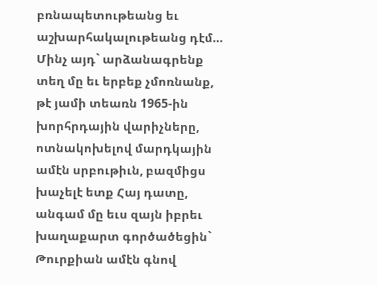բռնապետութեանց եւ աշխարհակալութեանց դէմ…
Մինչ այդ` արձանագրենք տեղ մը եւ երբեք չմոռնանք, թէ յամի տեառն 1965-ին խորհրդային վարիչները, ոտնակոխելով մարդկային ամէն սրբութիւն, բազմիցս խաչելէ ետք Հայ դատը, անգամ մը եւս զայն իբրեւ խաղաքարտ գործածեցին` Թուրքիան ամէն գնով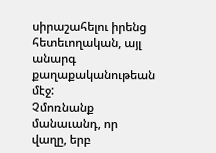սիրաշահելու իրենց հետեւողական, այլ անարգ քաղաքականութեան մէջ:
Չմոռնանք մանաւանդ, որ վաղը, երբ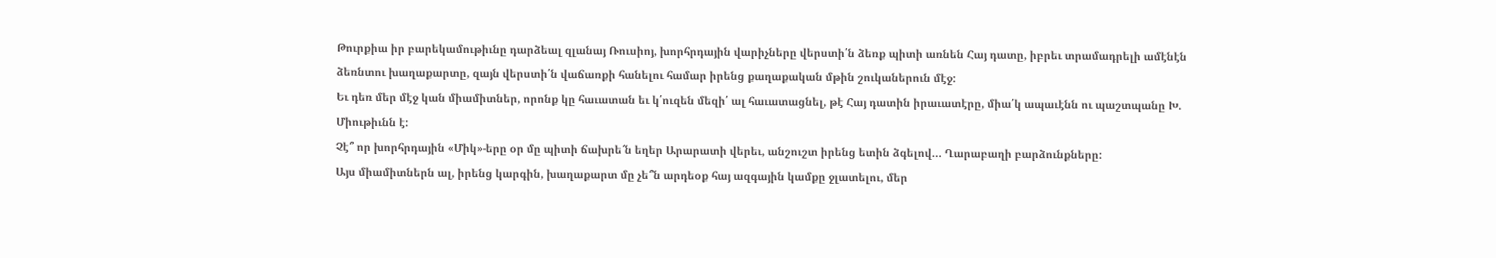Թուրքիա իր բարեկամութիւնը դարձեալ զլանայ Ռուսիոյ, խորհրդային վարիչները վերստի՛ն ձեռք պիտի առնեն Հայ դատը, իբրեւ տրամադրելի ամէնէն ձեռնտու խաղաքարտը, զայն վերստի՛ն վաճառքի հանելու համար իրենց քաղաքական մթին շուկաներուն մէջ:
Եւ դեռ մեր մէջ կան միամիտներ, որոնք կը հաւատան եւ կ՛ուզեն մեզի՛ ալ հաւատացնել, թէ Հայ դատին իրաւատէրը, միա՛կ ապաւէնն ու պաշտպանը Խ. Միութիւնն է:
Չէ՞ որ խորհրդային «Միկ»-երը օր մը պիտի ճախրե՜ն եղեր Արարատի վերեւ, անշուշտ իրենց ետին ձգելով… Ղարաբաղի բարձունքները:
Այս միամիտներն ալ, իրենց կարգին, խաղաքարտ մը չե՞ն արդեօք հայ ազգային կամքը ջլատելու, մեր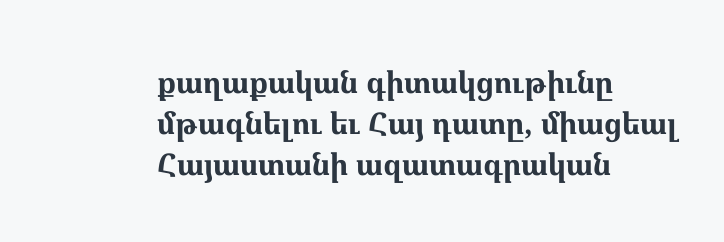քաղաքական գիտակցութիւնը մթագնելու եւ Հայ դատը, միացեալ Հայաստանի ազատագրական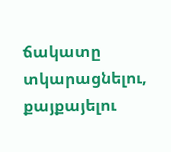ճակատը տկարացնելու, քայքայելու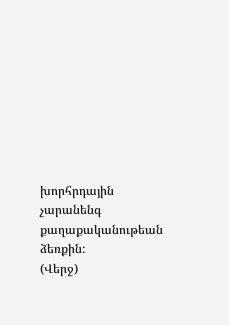խորհրդային չարանենգ քաղաքականութեան ձեռքին:
(Վերջ)